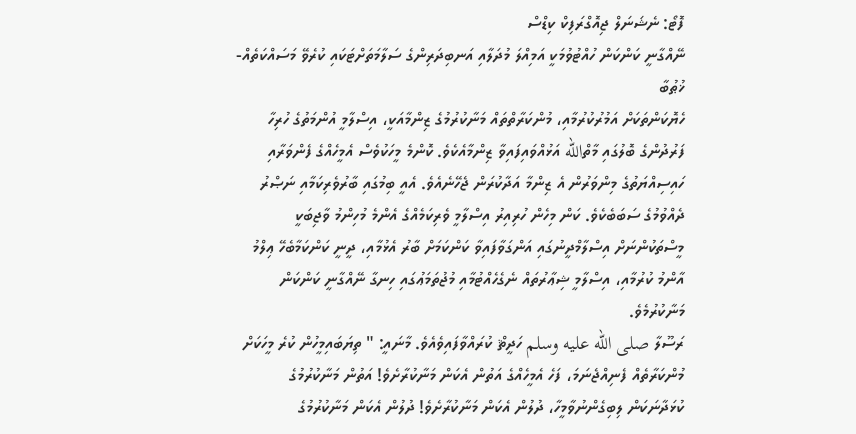ފޮޓޯ: ނެޝަނަލް ޖިއޮގްރަފިކް ކިޑްސް
ނޭއްގާނީ ކަންކަން ހުއްޓުވުމަކީ އަމިއްލަ މުދަލާއި އަނބިދަރިންގެ ސަލާމަތަށްޓަކައި ކުރެވޭ މަސައްކަތެއް- ޚުޠުބާ
ހެޔޮކަންތަކަށް އަމުރުކުރުމާއި، މުންކަރާތްތައް މަނާކުރުމުގެ ޒިންމާއަކީ، އިސްލާމީ އުންމަތުގެ ހުރިހާ ފަރުދުންގެ ބޮލުގައި މާތްالله އަޅުއްވައިފައިވާ ޒިންމާއެކެވެ. ކޮންމެ މީހަކުވެސް އެމީހެއްގެ ފެންވަރާއި ހައިސިއްޔަތުގެ މިންވަރުން އެ ޒިންމާ އަދާކުރަން ޖެހޭނެއެވެ. އެއީ ބިމުގައި ބާރުވެރިކަމާއި ނަޞްރު ދެއްވުމުގެ ސަބަބެކެވެ. ކަން މިހެން ހުރިއިރު އިސްލާމީ ވެރިކަމެއްގެ އެންމެ މުހިންމު ވާޖިބަކީ މީސްތަކުންނަށް އިސްލާމްދީނުގައި އަންގަވާފައިވާ ކަންކަމަށް ބާރު އެޅުމާއި، ދީނީ ކަންކަމާބެހޭ ޢިލްމު އާންމު ކުރުމާއި، އިސްލާމީ ޝިޢާރުތައް ނެގެހެއްޓުމާއި މުޖުތަމަޢުގައި ހިނގާ ނޭއްގާނީ ކަންކަން މަނާކުރުމެވެ.
ރަސޫލާ صلى الله عليه وسلم ހަދީޘް ކުރައްވާފައިވެއެވެ. މާނައީ: " ތިޔަބައިމީހުން ކުރެ މީހަކަށް މުންކަރާތެއް ފެނިއްޖެނަމަ، ފަހެ އެމީހެއްގެ އަތުން އެކަން މަނާކުރާށެވެ! އަތުން މަނާކުރުމުގެ ކުޅަދާނަކަން ލިބިގެންނުވާމީހާ، ދުލުން އެކަން މަނާކުރާށެވެ! ދުލުން އެކަން މަނާކުރުމުގެ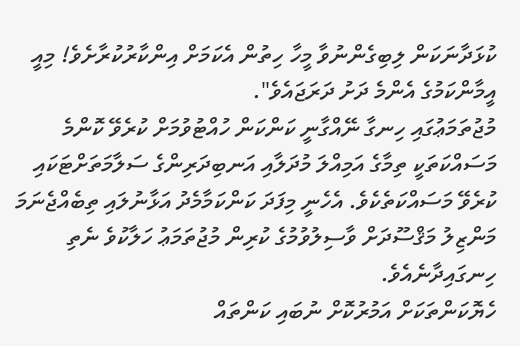ކުޅަދާނަކަން ލިބިގެންނުވާ މީހާ ހިތުން އެކަމަށް އިންކާރުކުރާށެވެ! މިއީ އީމާންކަމުގެ އެންމެ ދަށު ދަރަޖައެވެ".
މުޖުތަމަޢުގައި ހިނގާ ނޭއްގާނީ ކަންކަން ހުއްޓުވުމަށް ކުރެވޭ ކޮންމެ މަސައްކަތަކީ ތިމާގެ އަމިއްލަ މުދަލާއި އަނބިދަރިންގެ ސަލާމަތަށްޓަކައި ކުރެވޭ މަސައްކަތެކެވެ. އެހެނީ މިފަދަ ކަންކަމާމެދު އަޅާނުލައި ތިބެއްޖެނަމަ މަންޒިލު މަޤްސޫދަށް ވާސިލުވުމުގެ ކުރިން މުޖުތަމަޢު ހަލާކުވެ ނެތި ހިނގައިދާނެއެވެ.
ހެޔޮކަންތަކަށް އަމުރުކޮށް ނުބައި ކަންތައް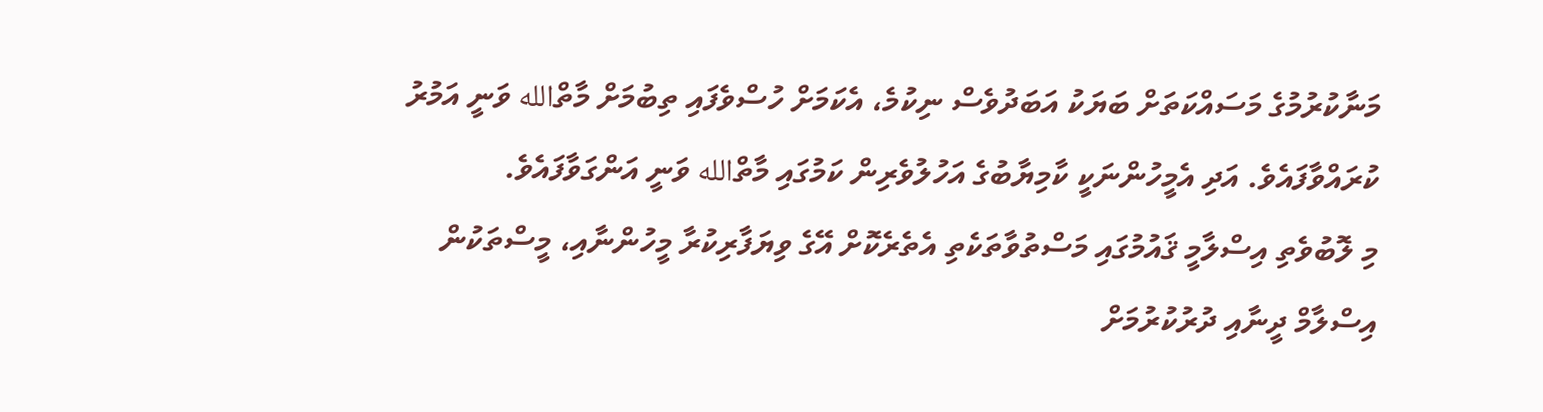މަނާކުރުމުގެ މަސައްކަތަށް ބަޔަކު އަބަދުވެސް ނިކުމެ، އެކަމަށް ހުސްވެފައި ތިބުމަށް މާތްالله ވަނީ އަމުރު ކުރައްވާފައެވެ. އަދި އެމީހުންނަކީ ކާމިޔާބުގެ އަހުލުވެރިން ކަމުގައި މާތްالله ވަނީ އަންގަވާފައެވެ.
މި ލޮބުވެތި އިސްލާމީ ޤައުމުގައި މަސްތުވާތަކެތި އެތެރެކޮށް އޭގެ ވިޔަފާރިކުރާ މީހުންނާއި، މީސްތަކުން އިސްލާމް ދީނާއި ދުރުކުރުމަށް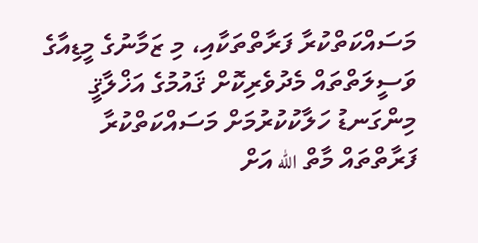މަސައްކަތްކުރާ ފަރާތްތަކާއި، މި ޒަމާނުގެ މީޑިއާގެ ވަސީލަތްތައް މެދުވެރިކޮށް ޤައުމުގެ އަޚްލާޤީ މިންގަނޑު ހަލާކުކުރުމަށް މަސައްކަތްކުރާ ފަރާތްތައް މާތް الله އަށް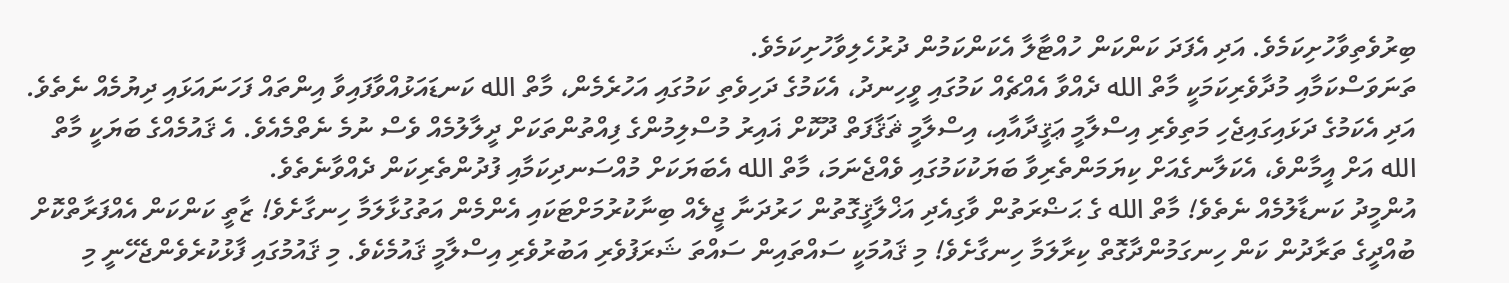ބިރުވެތިވާހުށިކަމެވެ. އަދި އެފަދަ ކަންކަން ހުއްޓާލާ އެކަންކަމުން ދުރުހެލިވާހުށިކަމެވެ.
ތަނަވަސްކަމާއި މުދާވެރިކަމަކީ މާތް الله ދެއްވާ އެއްޗެއް ކަމުގައި ވީހިނދު، އެކަމުގެ ދަހިވެތި ކަމުގައި އަހުރެމެން، މާތް الله ކަނޑައަޅުއްވާފައިވާ އިންތައް ފަހަނައަޅައި ދިޔުމެއް ނެތެވެ. އަދި އެކަމުގެ ދަޅައިގައިޖެހި މަތިވެރި އިސްލާމީ ޢަޤީދާއާއި، އިސްލާމީ ޘަޤާފަތް ދޫކޮށް ޣައިރު މުސްލިމުންގެ ފިއްތުންތަކަށް ދީލާލުމެއް ވެސް ނުމެ ނެތްމެއެވެ. އެ ޤައުމެއްގެ ބަޔަކީ މާތް الله އަށް އީމާންވެ، އެކަލާނގެއަށް ކިޔަމަންތެރިވާ ބަޔަކުކަމުގައި ވެއްޖެނަމަ، މާތް الله އެބަޔަކަށް މުއްސަނދިކަމާއި ފުދުންތެރިކަން ދެއްވާނެތެވެ.
އުންމީދު ކަނޑާލުމެއް ނެތެވެ! މާތް الله ގެ ޙަޟްރަތުން ވާގިއެދި އަޚްލާޤީގޮތުން ހަރުދަނާ ޖީލެއް ބިނާކުރުމަށްޓަކައި އެންމެން އަތުގުޅާލަމާ ހިނގާށެވެ! ޒާތީ ކަންކަން އެއްފަރާތްކޮށް ބުއްދީގެ ތަރާދުން ކަން ހިނގަމުންދާގޮތް ކިރާލަމާ ހިނގާށެވެ! މި ޤައުމަކީ ސައްތައިން ސައްތަ ޝަރަފުވެރި އަބުރުވެރި އިސްލާމީ ޤައުމެކެވެ. މި ޤައުމުގައި ފާޅުކުރެވެންޖެހޭނީ މި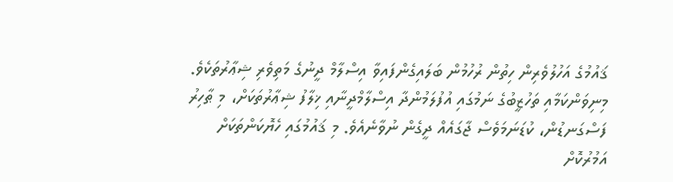ޤައުމުގެ އަހުލުވެރިން ހިތުން ރުހުމުން ބަލައިގެންފައިވާ އިސްލާމް ދީނުގެ މަތިވެރި ޝިޢާރުތަކެވެ. މިނިވަންކަމާއި ތަހުޒީބުގެ ނަމުގައި އުފުލަމުންދާ އިސްލާމްދީނާއި ޚިލާފު ޝިޢާރުތަކަށް، މި ޠާހިރު ފަސްގަނޑުން، ކުޑަނަމަވެސް ޖާގައެއް ދީގެން ނުވާނެއެވެ. މި ޤައުމުގައި ހެޔޮކަންތަކަށް އަމުރުކޮށް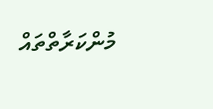މުންކަރާތްތައް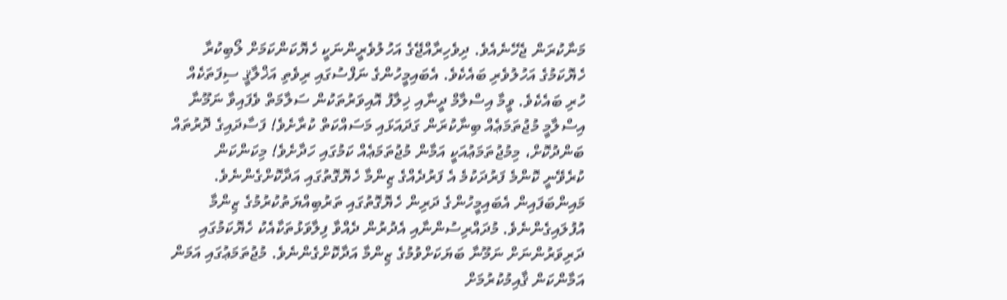މަނާކުރަން ޖެހޭނެއެވެ. ދިވެހިރާއްޖޭގެ އަހުލުވެރީންނަކީ ހެޔޮކަންކަމަށް ލޯބިކުރާ ހެޔޮކަމުގެ އަހުލުވެރި ބައެކެވެ. އެބައިމީހުންގެ ނަފްސުގައި ރިވެތި އަޚްލާޤީ ސިފަތަކެއް ހުރި ބައެކެވެ. ވީމާ އިސްލާމް ދީނާއި ޚިލާފު އޮއިވަރުތަކުން ސަލާމަތް ވެފައިވާ ނަމޫނާ އިސްލާމީ މުޖުތަމަޢެއް ބިނާކުރަން ގަދައަޅައި މަސައްކަތް ކުރާށެވެ! ފަސާދައިގެ ދޮރުތައް ބަންދުކޮށް، މިމުޖުތަމަޢުއަކީ އަމާން މުޖުތަމަޢެއް ކަމުގައި ހަދާށެވެ! މިކަންކަން ކުރެވޭނީ ކޮންމެ ފަރުދަކުމެ އެ ފަރުދެއްގެ ޒިންމާ ހެޔޮގޮތުގައި އަދާކޮށްގެންނެވެ. މައިންބަފައިން އެބައިމީހުންގެ ދަރިން ހެޔޮގޮތުގައި ތަރުބިއްޔަތުކުރުމުގެ ޒިންމާ އުފުލައިގެންނެވެ. މުދައްރިސުންނާއި އެދުރުން ދެއްވާ ފިލާވަޅުތަކާއެކު ހެޔޮކަމުގައި ދަރިވަރުންނަށް ނަމޫނާ ބަޔަކަށްވުމުގެ ޒިންމާ އަދާކޮށްގެންނެވެ. މުޖުތަމަޢުގައި އަމަން އަމާންކަން ޤާއިމުކުރުމަށް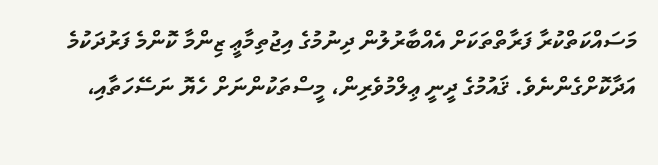މަސައްކަތްކުރާ ފަރާތްތަކަށް އެއްބާރުލުން ދިނުމުގެ އިޖުތިމާޢީ ޒިންމާ ކޮންމެ ފަރުދަކުމެ އަދާކޮށްގެންނެވެ. ޤައުމުގެ ދީނީ ޢިލްމުވެރިން، މީސްތަކުންނަށް ހެޔޮ ނަސޭހަތާއި،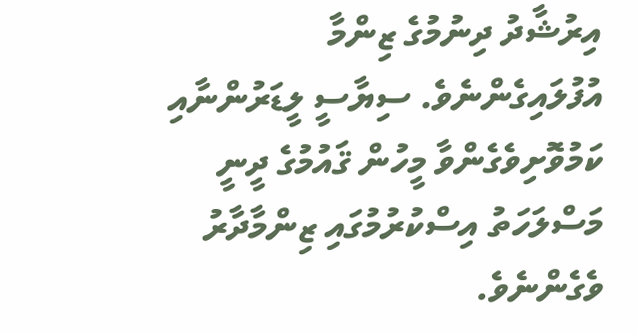އިރުޝާދު ދިނުމުގެ ޒިންމާ އުފުލައިގެންނެވެ. ސިޔާސީ ލީޑަރުންނާއި ކަމުވޮށިވެގެންވާ މީހުން ޤައުމުގެ ދީނީ މަސްލަހަތު އިސްކުރުމުގައި ޒިންމާދާރު ވެގެންނެވެ.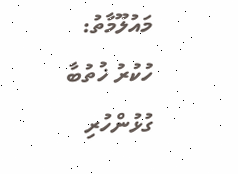މައުލޫމާތު: ހުކުރު ޚުތުބާ
ގުޅުންހުރި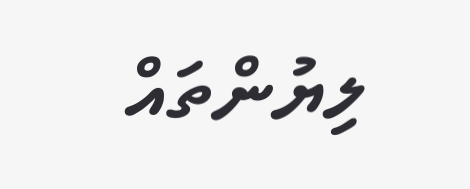ލިޔުންތައް